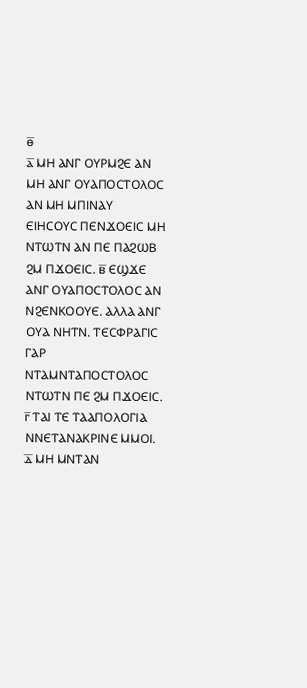ⲑ̅
ⲁ̅ ⲘⲎ ⲀⲚⲄ ⲞⲨⲢⲘϨⲈ ⲀⲚ ⲘⲎ ⲀⲚⲄ ⲞⲨⲀⲠⲞⲤⲦⲞⲖⲞⲤ ⲀⲚ ⲘⲎ ⲘⲠⲒⲚⲀⲨ ⲈⲒⲎⲤⲞⲨⲤ ⲠⲈⲚϪⲞⲈⲒⲤ ⲘⲎ ⲚⲦⲰⲦⲚ ⲀⲚ ⲠⲈ ⲠⲀϨⲰⲂ ϨⲘ ⲠϪⲞⲈⲒⲤ. ⲃ̅ ⲈϢϪⲈ ⲀⲚⲄ ⲞⲨⲀⲠⲞⲤⲦⲞⲖⲞⲤ ⲀⲚ ⲚϨⲈⲚⲔⲞⲞⲨⲈ. ⲀⲖⲖⲀ ⲀⲚⲄ ⲞⲨⲀ ⲚⲎⲦⲚ. ⲦⲈⲤⲪⲢⲀⲄⲒⲤ ⲄⲀⲢ ⲚⲦⲀⲘⲚⲦⲀⲠⲞⲤⲦⲞⲖⲞⲤ ⲚⲦⲰⲦⲚ ⲠⲈ ϨⲘ ⲠϪⲞⲈⲒⲤ. ⲅ̅ ⲦⲀⲒ ⲦⲈ ⲦⲀⲀⲠⲞⲖⲞⲄⲒⲀ ⲚⲚⲈⲦⲀⲚⲀⲔⲢⲒⲚⲈ ⲘⲘⲞⲒ. ⲇ̅ ⲘⲎ ⲘⲚⲦⲀⲚ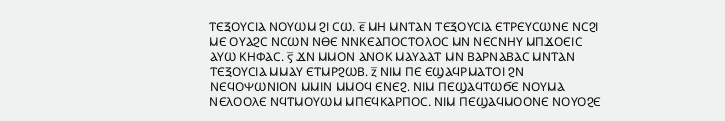ⲦⲈⲜⲞⲨⲤⲒⲀ ⲚⲞⲨⲰⲘ ϨⲒ ⲤⲰ. ⲉ̅ ⲘⲎ ⲘⲚⲦⲀⲚ ⲦⲈⲜⲞⲨⲤⲒⲀ ⲈⲦⲢⲈⲨⲤⲰⲚⲈ ⲚⲤϨⲒ ⲘⲈ ⲞⲨⲀϨⲤ ⲚⲤⲰⲚ ⲚⲐⲈ ⲚⲚⲔⲈⲀⲠⲞⲤⲦⲞⲖⲞⲤ ⲘⲚ ⲚⲈⲤⲚⲎⲨ ⲘⲠϪⲞⲈⲒⲤ ⲀⲨⲰ ⲔⲎⲪⲀⲤ. ⲋ̅ ϪⲚ ⲘⲘⲞⲚ ⲀⲚⲞⲔ ⲘⲀⲨⲀⲀⲦ ⲘⲚ ⲂⲀⲢⲚⲀⲂⲀⲤ ⲘⲚⲦⲀⲚ ⲦⲈⲜⲞⲨⲤⲒⲀ ⲘⲘⲀⲨ ⲈⲦⲘⲢϨⲰⲂ. ⲍ̅ ⲚⲒⲘ ⲠⲈ ⲈϢⲀϤⲢⲘⲀⲦⲞⲒ ϨⲚ ⲚⲈϤⲞⲮⲰⲚⲒⲞⲚ ⲘⲘⲒⲚ ⲘⲘⲞϤ ⲈⲚⲈϨ. ⲚⲒⲘ ⲠⲈϢⲀϤⲦⲰϬⲈ ⲚⲞⲨⲘⲀ ⲚⲈⲖⲞⲞⲖⲈ ⲚϤⲦⲘⲞⲨⲰⲘ ⲘⲠⲈϤⲔⲀⲢⲠⲞⲤ. ⲚⲒⲘ ⲠⲈϢⲀϤⲘⲞⲞⲚⲈ ⲚⲞⲨⲞϨⲈ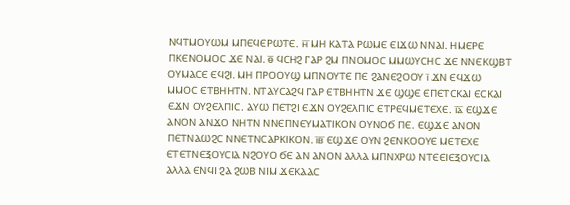ⲚϤⲦⲘⲞⲨⲰⲘ ⲘⲠⲈϤⲈⲢⲰⲦⲈ. ⲏ̅ ⲘⲎ ⲔⲀⲦⲀ ⲢⲰⲘⲈ ⲈⲒϪⲰ ⲚⲚⲀⲒ. ⲎⲘⲈⲢⲈ ⲠⲔⲈⲚⲞⲘⲞⲤ ϪⲈ ⲚⲀⲒ. ⲑ̅ ϤⲤⲎϨ ⲄⲀⲢ ϨⲘ ⲠⲚⲞⲘⲞⲤ ⲘⲘⲰⲨⲤⲎⲤ ϪⲈ ⲚⲚⲈⲔϢⲂⲦ ⲞⲨⲘⲀⲤⲈ ⲈϤϨⲒ. ⲘⲎ ⲠⲢⲞⲞⲨϢ ⲘⲠⲚⲞⲨⲦⲈ ⲠⲈ ϨⲀⲚⲈϨⲞⲞⲨ ⲓ̅ ϪⲚ ⲈϤϪⲰ ⲘⲘⲞⲤ ⲈⲦⲂⲎⲎⲦⲚ. ⲚⲦⲀⲨⲤⲀϨϤ ⲄⲀⲢ ⲈⲦⲂⲎⲎⲦⲚ ϪⲈ ϢϢⲈ ⲈⲠⲈⲦⲤⲔⲀⲒ ⲈⲤⲔⲀⲒ ⲈϪⲚ ⲞⲨϨⲈⲖⲠⲒⲤ. ⲀⲨⲰ ⲠⲈⲦϨⲒ ⲈϪⲚ ⲞⲨϨⲈⲖⲠⲒⲤ ⲈⲦⲢⲈϤⲘⲈⲦⲈⲬⲈ. ⲓ̅ⲁ̅ ⲈϢϪⲈ ⲀⲚⲞⲚ ⲀⲚϪⲞ ⲚⲎⲦⲚ ⲚⲚⲈⲠⲚⲈⲨⲘⲀⲦⲒⲔⲞⲚ ⲞⲨⲚⲞϬ ⲠⲈ. ⲈϢϪⲈ ⲀⲚⲞⲚ ⲠⲈⲦⲚⲀⲰϨⲤ ⲚⲚⲈⲦⲚⲤⲀⲢⲔⲒⲔⲞⲚ. ⲓ̅ⲃ̅ ⲈϢϪⲈ ⲞⲨⲚ ϨⲈⲚⲔⲞⲞⲨⲈ ⲘⲈⲦⲈⲬⲈ ⲈⲦⲈⲦⲚⲈⲜⲞⲨⲤⲒⲀ ⲚϨⲞⲨⲞ ϬⲈ ⲀⲚ ⲀⲚⲞⲚ ⲀⲖⲖⲀ ⲘⲠⲚⲬⲢⲰ ⲚⲦⲈⲈⲒⲈⲜⲞⲨⲤⲒⲀ ⲀⲖⲖⲀ ⲈⲚϤⲒ ϨⲀ ϨⲰⲂ ⲚⲒⲘ ϪⲈⲔⲀⲀⲤ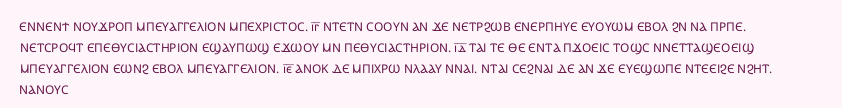ⲈⲚⲚⲈⲚϮ ⲚⲞⲨϪⲢⲞⲠ ⲘⲠⲈⲨⲀⲄⲄⲈⲖⲒⲞⲚ ⲘⲠⲈⲬⲢⲒⲤⲦⲞⲤ. ⲓ̅ⲅ̅ ⲚⲦⲈⲦⲚ ⲤⲞⲞⲨⲚ ⲀⲚ ϪⲈ ⲚⲈⲦⲢϨⲰⲂ ⲈⲚⲈⲢⲠⲎⲨⲈ ⲈⲨⲞⲨⲰⲘ ⲈⲂⲞⲖ ϨⲚ ⲚⲀ ⲠⲢⲠⲈ. ⲚⲈⲦⲤⲢⲞϤⲦ ⲈⲠⲈⲐⲨⲤⲒⲀⲤⲦⲎⲢⲒⲞⲚ ⲈϢⲀⲨⲠⲰϢ ⲈϪⲰⲞⲨ ⲘⲚ ⲠⲈⲐⲨⲤⲒⲀⲤⲦⲎⲢⲒⲞⲚ. ⲓ̅ⲇ̅ ⲦⲀⲒ ⲦⲈ ⲐⲈ ⲈⲚⲦⲀ ⲠϪⲞⲈⲒⲤ ⲦⲞϢⲤ ⲚⲚⲈⲦⲦⲀϢⲈⲞⲈⲒϢ ⲘⲠⲈⲨⲀⲄⲄⲈⲖⲒⲞⲚ ⲈⲰⲚϨ ⲈⲂⲞⲖ ⲘⲠⲈⲨⲀⲄⲄⲈⲖⲒⲞⲚ. ⲓ̅ⲉ̅ ⲀⲚⲞⲔ ⲆⲈ ⲘⲠⲒⲬⲢⲰ ⲚⲖⲀⲀⲨ ⲚⲚⲀⲒ. ⲚⲦⲀⲒ ⲤⲈϨⲚⲀⲒ ⲆⲈ ⲀⲚ ϪⲈ ⲈⲨⲈϢⲰⲠⲈ ⲚⲦⲈⲈⲒϨⲈ ⲚϨⲎⲦ. ⲚⲀⲚⲞⲨⲤ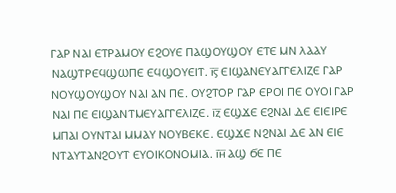ⲄⲀⲢ ⲚⲀⲒ ⲈⲦⲢⲀⲘⲞⲨ ⲈϨⲞⲨⲈ ⲠⲀϢⲞⲨϢⲞⲨ ⲈⲦⲈ ⲘⲚ ⲖⲀⲀⲨ ⲚⲀϢⲦⲢⲈϤϢⲰⲠⲈ ⲈϤϢⲞⲨⲈⲒⲦ. ⲓ̅ⲋ̅ ⲈⲒϢⲀⲚⲈⲨⲀⲄⲄⲈⲖⲒⲌⲈ ⲄⲀⲢ ⲚⲞⲨϢⲞⲨϢⲞⲨ ⲚⲀⲒ ⲀⲚ ⲠⲈ. ⲞⲨϨⲦⲞⲢ ⲄⲀⲢ ⲈⲢⲞⲒ ⲠⲈ ⲞⲨⲞⲒ ⲄⲀⲢ ⲚⲀⲒ ⲠⲈ ⲈⲒϢⲀⲚⲦⲘⲈⲨⲀⲄⲄⲈⲖⲒⲌⲈ. ⲓ̅ⲍ̅ ⲈϢϪⲈ ⲈϨⲚⲀⲒ ⲆⲈ ⲈⲒⲈⲒⲢⲈ ⲘⲠⲀⲒ ⲞⲨⲚⲦⲀⲒ ⲘⲘⲀⲨ ⲚⲞⲨⲂⲈⲔⲈ. ⲈϢϪⲈ ⲚϨⲚⲀⲒ ⲆⲈ ⲀⲚ ⲈⲒⲈ ⲚⲦⲀⲨⲦⲀⲚϨⲞⲨⲦ ⲈⲨⲞⲒⲔⲞⲚⲞⲘⲒⲀ. ⲓ̅ⲏ̅ ⲀϢ ϬⲈ ⲠⲈ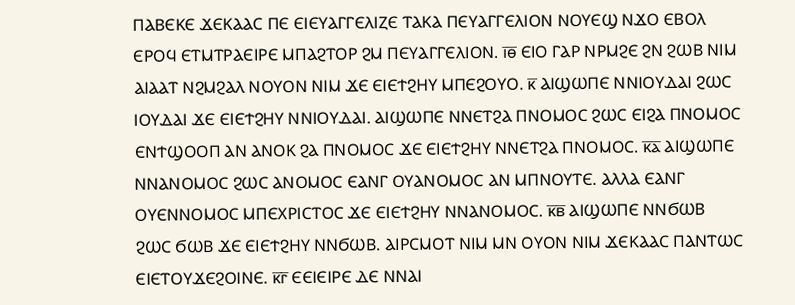ⲠⲀⲂⲈⲔⲈ ϪⲈⲔⲀⲀⲤ ⲠⲈ ⲈⲒⲈⲨⲀⲄⲄⲈⲖⲒⲌⲈ ⲦⲀⲔⲀ ⲠⲈⲨⲀⲄⲄⲈⲖⲒⲞⲚ ⲚⲞⲨⲈϢ ⲚϪⲞ ⲈⲂⲞⲖ ⲈⲢⲞϤ ⲈⲦⲘⲦⲢⲀⲈⲒⲢⲈ ⲘⲠⲀϨⲦⲞⲢ ϨⲘ ⲠⲈⲨⲀⲄⲄⲈⲖⲒⲞⲚ. ⲓ̅ⲑ̅ ⲈⲒⲞ ⲄⲀⲢ ⲚⲢⲘϨⲈ ϨⲚ ϨⲰⲂ ⲚⲒⲘ ⲀⲒⲀⲀⲦ ⲚϨⲘϨⲀⲖ ⲚⲞⲨⲞⲚ ⲚⲒⲘ ϪⲈ ⲈⲒⲈϮϨⲎⲨ ⲘⲠⲈϨⲞⲨⲞ. ⲕ̅ ⲀⲒϢⲰⲠⲈ ⲚⲚⲒⲞⲨⲆⲀⲒ ϨⲰⲤ ⲒⲞⲨⲆⲀⲒ ϪⲈ ⲈⲒⲈϮϨⲎⲨ ⲚⲚⲒⲞⲨⲆⲀⲒ. ⲀⲒϢⲰⲠⲈ ⲚⲚⲈⲦϨⲀ ⲠⲚⲞⲘⲞⲤ ϨⲰⲤ ⲈⲒϨⲀ ⲠⲚⲞⲘⲞⲤ ⲈⲚϮϢⲞⲞⲠ ⲀⲚ ⲀⲚⲞⲔ ϨⲀ ⲠⲚⲞⲘⲞⲤ ϪⲈ ⲈⲒⲈϮϨⲎⲨ ⲚⲚⲈⲦϨⲀ ⲠⲚⲞⲘⲞⲤ. ⲕ̅ⲁ̅ ⲀⲒϢⲰⲠⲈ ⲚⲚⲀⲚⲞⲘⲞⲤ ϨⲰⲤ ⲀⲚⲞⲘⲞⲤ ⲈⲀⲚⲄ ⲞⲨⲀⲚⲞⲘⲞⲤ ⲀⲚ ⲘⲠⲚⲞⲨⲦⲈ. ⲀⲖⲖⲀ ⲈⲀⲚⲄ ⲞⲨⲈⲚⲚⲞⲘⲞⲤ ⲘⲠⲈⲬⲢⲒⲤⲦⲞⲤ ϪⲈ ⲈⲒⲈϮϨⲎⲨ ⲚⲚⲀⲚⲞⲘⲞⲤ. ⲕ̅ⲃ̅ ⲀⲒϢⲰⲠⲈ ⲚⲚϬⲰⲂ ϨⲰⲤ ϬⲰⲂ ϪⲈ ⲈⲒⲈϮϨⲎⲨ ⲚⲚϬⲰⲂ. ⲀⲒⲢⲤⲘⲞⲦ ⲚⲒⲘ ⲘⲚ ⲞⲨⲞⲚ ⲚⲒⲘ ϪⲈⲔⲀⲀⲤ ⲠⲀⲚⲦⲰⲤ ⲈⲒⲈⲦⲞⲨϪⲈϨⲞⲒⲚⲈ. ⲕ̅ⲅ̅ ⲈⲈⲒⲈⲒⲢⲈ ⲆⲈ ⲚⲚⲀⲒ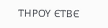ⲦⲎⲢⲞⲨ ⲈⲦⲂⲈ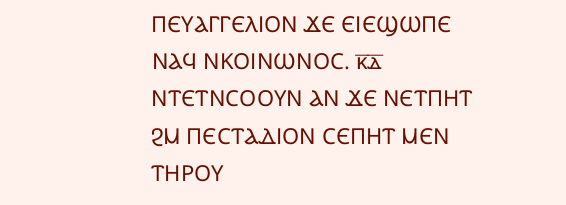ⲠⲈⲨⲀⲄⲄⲈⲖⲒⲞⲚ ϪⲈ ⲈⲒⲈϢⲰⲠⲈ ⲚⲀϤ ⲚⲔⲞⲒⲚⲰⲚⲞⲤ. ⲕ̅ⲇ̅ ⲚⲦⲈⲦⲚⲤⲞⲞⲨⲚ ⲀⲚ ϪⲈ ⲚⲈⲦⲠⲎⲦ ϨⲘ ⲠⲈⲤⲦⲀⲆⲒⲞⲚ ⲤⲈⲠⲎⲦ ⲘⲈⲚ ⲦⲎⲢⲞⲨ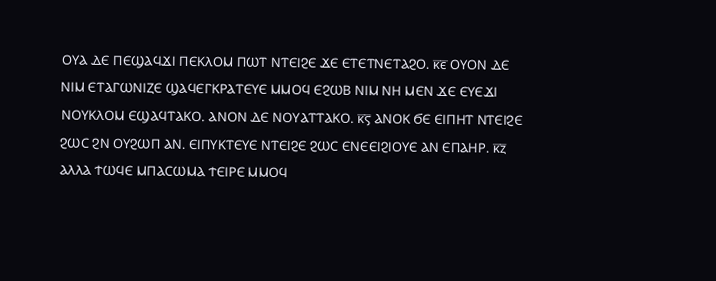ⲞⲨⲀ ⲆⲈ ⲠⲈϢⲀϤϪⲒ ⲠⲈⲔⲖⲞⲘ ⲠⲰⲦ ⲚⲦⲈⲒϨⲈ ϪⲈ ⲈⲦⲈⲦⲚⲈⲦⲀϨⲞ. ⲕ̅ⲉ̅ ⲞⲨⲞⲚ ⲆⲈ ⲚⲒⲘ ⲈⲦⲀⲄⲰⲚⲒⲌⲈ ϢⲀϤⲈⲄⲔⲢⲀⲦⲈⲨⲈ ⲘⲘⲞϤ ⲈϨⲰⲂ ⲚⲒⲘ ⲚⲎ ⲘⲈⲚ ϪⲈ ⲈⲨⲈϪⲒ ⲚⲞⲨⲔⲖⲞⲘ ⲈϢⲀϤⲦⲀⲔⲞ. ⲀⲚⲞⲚ ⲆⲈ ⲚⲞⲨⲀⲦⲦⲀⲔⲞ. ⲕ̅ⲋ̅ ⲀⲚⲞⲔ ϬⲈ ⲈⲒⲠⲎⲦ ⲚⲦⲈⲒϨⲈ ϨⲰⲤ ϨⲚ ⲞⲨϨⲰⲠ ⲀⲚ. ⲈⲒⲠⲨⲔⲦⲈⲨⲈ ⲚⲦⲈⲒϨⲈ ϨⲰⲤ ⲈⲚⲈⲈⲒϨⲒⲞⲨⲈ ⲀⲚ ⲈⲠⲀⲎⲢ. ⲕ̅ⲍ̅ ⲀⲖⲖⲀ ϮⲰϤⲈ ⲘⲠⲀⲤⲰⲘⲀ ϮⲈⲒⲢⲈ ⲘⲘⲞϤ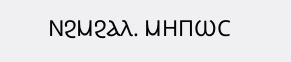ⲚϨⲘϨⲀⲖ. ⲘⲎⲠⲰⲤ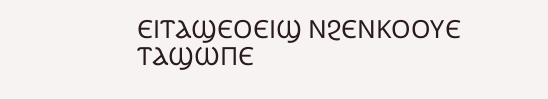ⲈⲒⲦⲀϢⲈⲞⲈⲒϢ ⲚϨⲈⲚⲔⲞⲞⲨⲈ ⲦⲀϢⲰⲠⲈ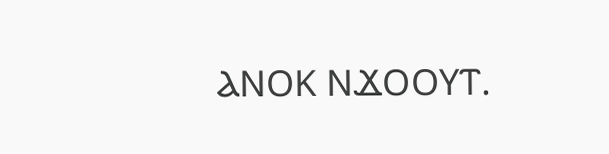ⲀⲚⲞⲔ ⲚϪⲞⲞⲨⲦ.